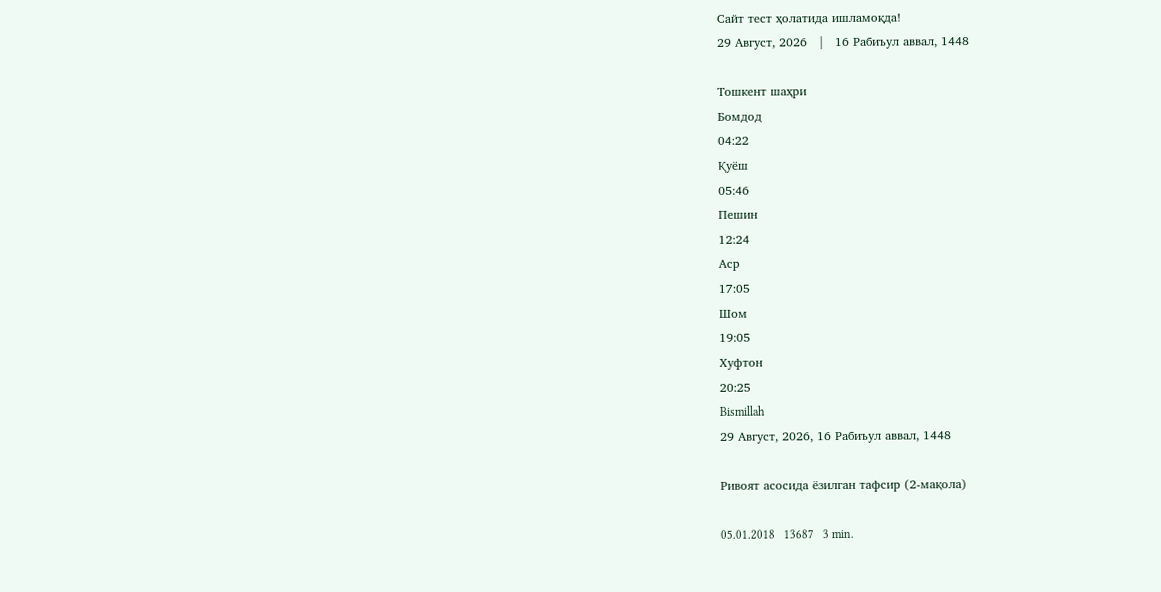Сайт тест ҳолатида ишламоқда!
29 Август, 2026   |   16 Рабиъул аввал, 1448

Тошкент шаҳри
Бомдод
04:22
Қуёш
05:46
Пешин
12:24
Аср
17:05
Шом
19:05
Хуфтон
20:25
Bismillah
29 Август, 2026, 16 Рабиъул аввал, 1448

Ривоят асосида ёзилган тафсир (2-мақола)

05.01.2018   13687   3 min.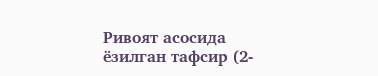Ривоят асосида ёзилган тафсир (2-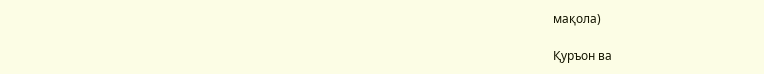мақола)

Қуръон ва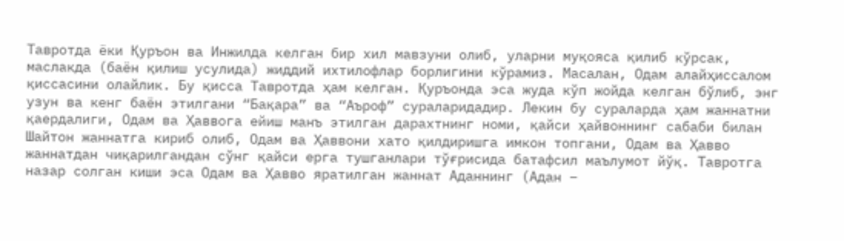Тавротда ёки Қуръон ва Инжилда келган бир хил мавзуни олиб, уларни муқояса қилиб кўрсак, маслакда (баён қилиш усулида) жиддий ихтилофлар борлигини кўрамиз. Масалан, Одам алайҳиссалом қиссасини олайлик. Бу қисса Тавротда ҳам келган. Қуръонда эса жуда кўп жойда келган бўлиб, энг узун ва кенг баён этилгани “Бақара” ва “Аъроф” сураларидадир. Лекин бу сураларда ҳам жаннатни қаердалиги, Одам ва Ҳаввога ейиш манъ этилган дарахтнинг номи, қайси ҳайвоннинг сабаби билан Шайтон жаннатга кириб олиб, Одам ва Ҳаввони хато қилдиришга имкон топгани, Одам ва Ҳавво жаннатдан чиқарилгандан сўнг қайси ерга тушганлари тўғрисида батафсил маълумот йўқ. Тавротга назар солган киши эса Одам ва Ҳавво яратилган жаннат Аданнинг (Адан –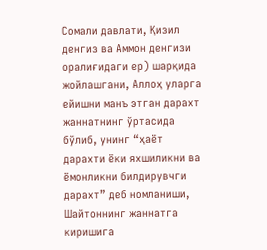Сомали давлати, Қизил денгиз ва Аммон денгизи оралиғидаги ер) шарқида жойлашгани, Аллоҳ уларга ейишни манъ этган дарахт жаннатнинг ўртасида бўлиб, унинг “ҳаёт дарахти ёки яхшиликни ва ёмонликни билдирувчги дарахт” деб номланиши, Шайтоннинг жаннатга киришига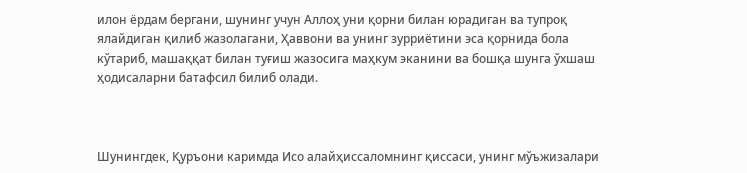илон ёрдам бергани, шунинг учун Аллоҳ уни қорни билан юрадиган ва тупроқ ялайдиган қилиб жазолагани, Ҳаввони ва унинг зурриётини эса қорнида бола кўтариб, машаққат билан туғиш жазосига маҳкум эканини ва бошқа шунга ўхшаш ҳодисаларни батафсил билиб олади.



Шунингдек, Қуръони каримда Исо алайҳиссаломнинг қиссаси, унинг мўъжизалари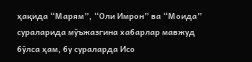ҳақида “Марям”, “Оли Имрон” ва “Моида” сураларида мўъжазгина хабарлар мавжуд бўлса ҳам, бу сураларда Исо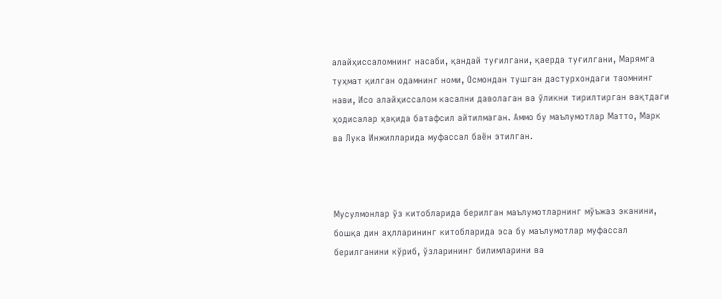алайҳиссаломнинг насаби, қандай туғилгани, қаерда туғилгани, Марямга туҳмат қилган одамнинг номи, Осмондан тушган дастурхондаги таомнинг нави, Исо алайҳиссалом касални даволаган ва ўликни тирилтирган вақтдаги ҳодисалар ҳақида батафсил айтилмаган. Аммо бу маълумотлар Матто, Марк ва Лука Инжилларида муфассал баён этилган.



Мусулмонлар ўз китобларида берилган маълумотларнинг мўъжаз эканини, бошқа дин аҳлларининг китобларида эса бу маълумотлар муфассал берилганини кўриб, ўзларининг билимларини ва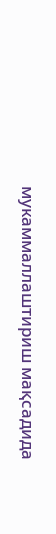мукаммаллаштириш мақсадида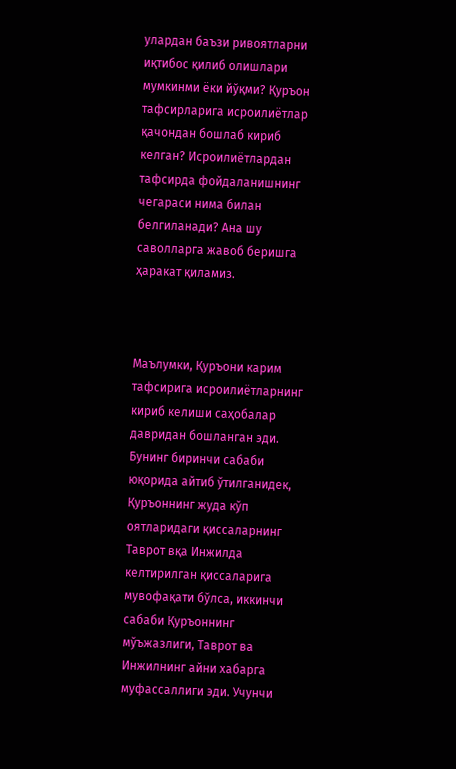улардан баъзи ривоятларни иқтибос қилиб олишлари мумкинми ёки йўқми? Қуръон тафсирларига исроилиётлар қачондан бошлаб кириб келган? Исроилиётлардан тафсирда фойдаланишнинг чегараси нима билан белгиланади? Ана шу саволларга жавоб беришга ҳаракат қиламиз.



Маълумки, Қуръони карим тафсирига исроилиётларнинг кириб келиши саҳобалар давридан бошланган эди. Бунинг биринчи сабаби юқорида айтиб ўтилганидек, Қуръоннинг жуда кўп оятларидаги қиссаларнинг Таврот вқа Инжилда келтирилган қиссаларига мувофақати бўлса, иккинчи сабаби Қуръоннинг мўъжазлиги, Таврот ва Инжилнинг айни хабарга муфассаллиги эди. Учунчи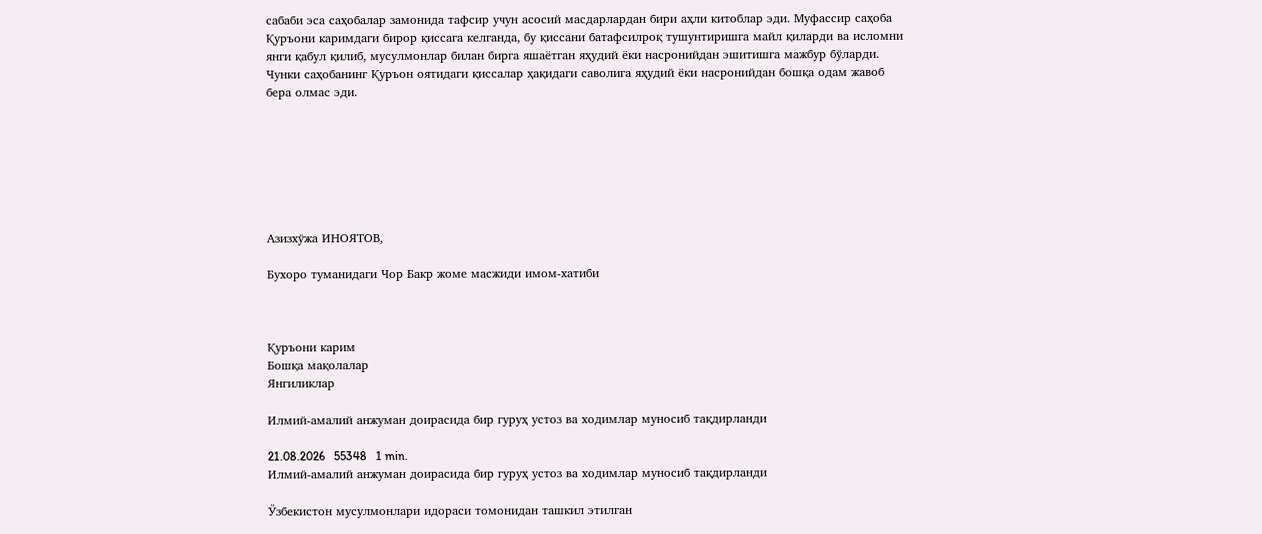сабаби эса саҳобалар замонида тафсир учун асосий масдарлардан бири аҳли китоблар эди. Муфассир саҳоба Қуръони каримдаги бирор қиссага келганда, бу қиссани батафсилроқ тушунтиришга майл қиларди ва исломни янги қабул қилиб, мусулмонлар билан бирга яшаётган яҳудий ёки насронийдан эшитишга мажбур бўларди. Чунки саҳобанинг Қуръон оятидаги қиссалар ҳақидаги саволига яҳудий ёки насронийдан бошқа одам жавоб бера олмас эди.







Азизхўжа ИНОЯТОВ,

Бухоро туманидаги Чор Бакр жоме масжиди имом-хатиби



Қуръони карим
Бошқа мақолалар
Янгиликлар

Илмий-амалий анжуман доирасида бир гуруҳ устоз ва ходимлар муносиб тақдирланди

21.08.2026   55348   1 min.
Илмий-амалий анжуман доирасида бир гуруҳ устоз ва ходимлар муносиб тақдирланди

Ўзбекистон мусулмонлари идораси томонидан ташкил этилган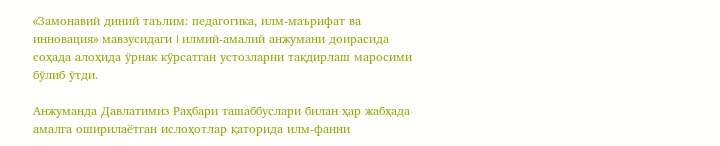«Замонавий диний таълим: педагогика, илм-маърифат ва инновация» мавзусидаги I илмий-амалий анжумани доирасида соҳада алоҳида ўрнак кўрсатган устозларни тақдирлаш маросими бўлиб ўтди.

Анжуманда Давлатимиз Раҳбари ташаббуслари билан ҳар жабҳада амалга оширилаётган ислоҳотлар қаторида илм-фанни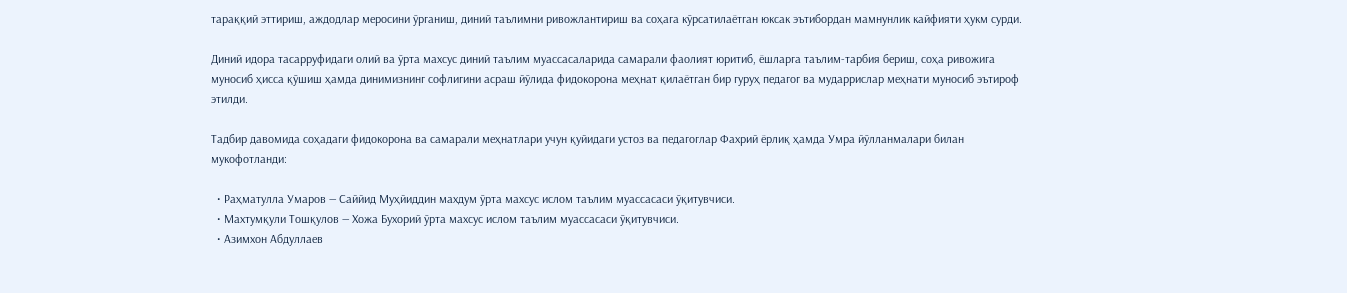тараққий эттириш, аждодлар меросини ўрганиш, диний таълимни ривожлантириш ва соҳага кўрсатилаётган юксак эътибордан мамнунлик кайфияти ҳукм сурди.

Диний идора тасарруфидаги олий ва ўрта махсус диний таълим муассасаларида самарали фаолият юритиб, ёшларга таълим-тарбия бериш, соҳа ривожига муносиб ҳисса қўшиш ҳамда динимизнинг софлигини асраш йўлида фидокорона меҳнат қилаётган бир гуруҳ педагог ва мударрислар меҳнати муносиб эътироф этилди.

Тадбир давомида соҳадаги фидокорона ва самарали меҳнатлари учун қуйидаги устоз ва педагоглар Фахрий ёрлиқ ҳамда Умра йўлланмалари билан мукофотланди:

  • Раҳматулла Умаров — Саййид Муҳйиддин махдум ўрта махсус ислом таълим муассасаси ўқитувчиси.
  • Махтумқули Тошқулов — Хожа Бухорий ўрта махсус ислом таълим муассасаси ўқитувчиси.
  • Азимхон Абдуллаев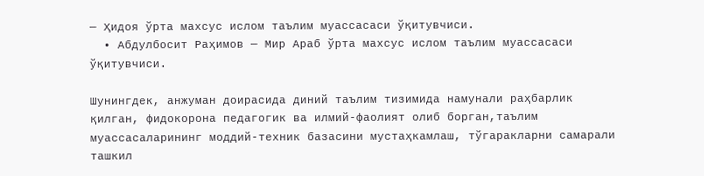— Ҳидоя ўрта махсус ислом таълим муассасаси ўқитувчиси.
  • Абдулбосит Раҳимов — Мир Араб ўрта махсус ислом таълим муассасаси ўқитувчиси.

Шунингдек, анжуман доирасида диний таълим тизимида намунали раҳбарлик қилган, фидокорона педагогик ва илмий-фаолият олиб борган,таълим муассасаларининг моддий-техник базасини мустаҳкамлаш, тўгаракларни самарали ташкил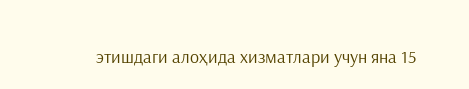этишдаги алоҳида хизматлари учун яна 15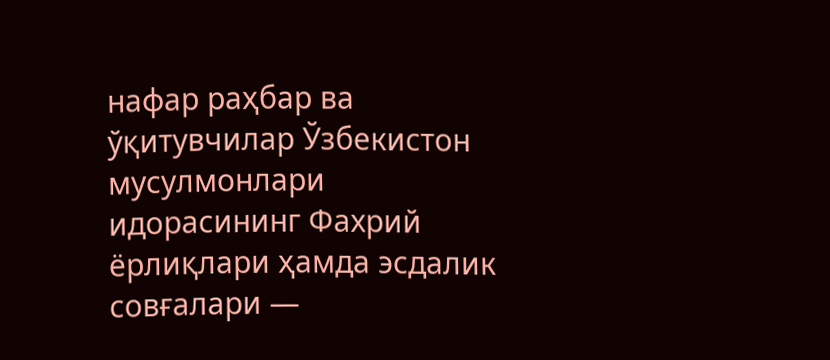нафар раҳбар ва ўқитувчилар Ўзбекистон мусулмонлари идорасининг Фахрий ёрлиқлари ҳамда эсдалик совғалари —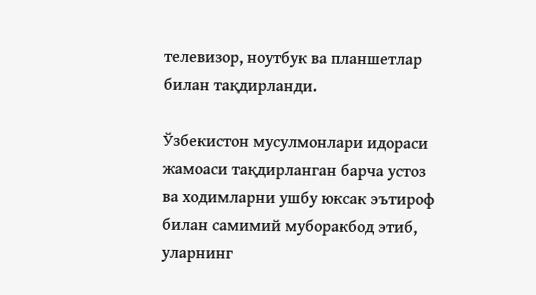телевизор, ноутбук ва планшетлар билан тақдирланди.

Ўзбекистон мусулмонлари идораси жамоаси тақдирланган барча устоз ва ходимларни ушбу юксак эътироф билан самимий муборакбод этиб, уларнинг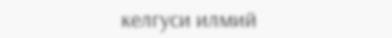келгуси илмий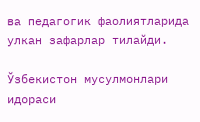ва педагогик фаолиятларида улкан зафарлар тилайди.

Ўзбекистон мусулмонлари идораси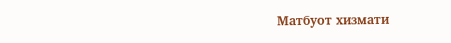Матбуот хизмати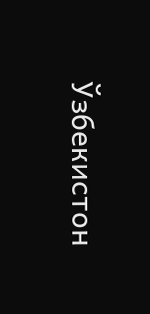Ўзбекистон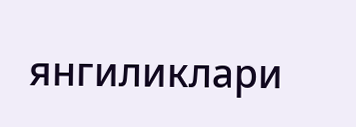янгиликлари